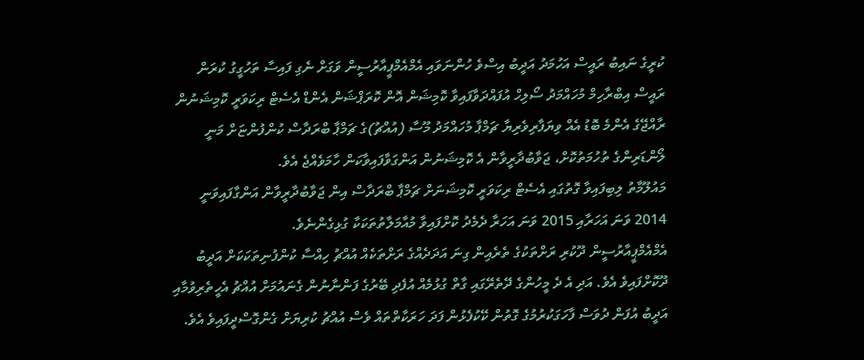ކުރީގެ ނައިބު ރައީސް އަހުމަދު އަދީބު އިސްވެ ހުންނަވައި އެމްއެމްޕީއާރުސީން ވަގަށް ނެގި ފައިސާ ތަހުގީގު ކުރަން ރައީސް އިބްރާހިމް މުހައްމަދު ސޯލިހް އުފައްދަވާފައިވާ ކޮމިޝަން އޮން ކޮރަޕްޝަން އެންޑް އެސެޓް ރިކަވަރީ ކޮމިޝަނުން ރާއްޖޭގެ އެންމެ ބޮޑު އެއް ވިޔަފާރިވެރިޔާ ޗަމްޕާ މުހައްމަދު މޫސާ (އުއްޗު)ގެ ޗަމްޕާ ބްރަދާސް ކުންފުންޏަށް މަނީ ލޯންޑަރިންގެ ތުހުމަތުކޮށް، ޖަވާބުދާރީވާން އެ ކޮމިޝަނުން އަންގަވާފައިވާކަން ހާމަވެއްޖެ އެވެ.
މައުލޫމާތު ލިބިފައިވާ ގޮތުގައި އެސެޓް ރިކަވަރީ ކޮމިޝަނަށް ޗަމްޕާ ބްރަދާސް އިން ޖަވާބުދާރީވާން އަންގާފައިވަނީ 2014 ވަނަ އަހަރާއި 2015 ވަނަ އަހަރާ ދެމެދު ކޮށްފައިވާ މުއާމަލާތުތަކަކާ ގުޅިގެންނެވެ.
އެމްއެމްޕީއާރުސީން ދޫކުރި ރަށްތަކުގެ ތެރެއިން ގިނަ އަދަދެއްގެ ރަށްތަކެއް އުއްޗު ހިއްސާ ކުންފުނިތަކަކަށް އަދީބު ދޫކޮށްފައިވެ އެވެ. އަދި އެ ދެ މީހުންގެ ދޭތެރޭގައި ގާތް ގުޅުމެއް އުފެދި ބޭރުގެ ފަންނާނުން ގެނައުމަށް އުއްޗު އެހީތެރިވުމާއި އަދީބު އުފަން ދުވަސް ފާހަގަކުރުމުގެ ގޮތުން ކޭކުފެޅުން ފަދަ ހަރަކާތްތައް ވެސް އުއްޗު ކުރިޔަށް ގެންގޮސްދީފައިވެ އެވެ.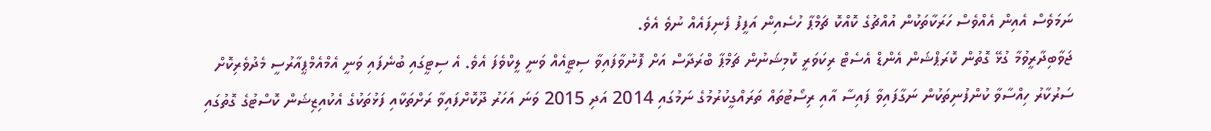ނަމަވެސް އެއިން އެއްވެސް ހަރަކާތަކުން އުއްޗުގެ ކޮއްކޮ ޗަމްޕާ ހުސެއިން އަފީފު ފެނިފައެއް ނުވެ އެވެ.
ޖަވާބިދާރީވުމާ ގުޅޭ ގޮތުން ކޮރަޕްޝަން އެންޑް އެސެޓް ރިކަވަރީ ކޮމިޝަނުން ޗަމްޕާ ބްރަދާސް އަށް ފޮނުވާފައިވާ ސިޓީއެއް ވަނީ ލީކްވެފަ އެވެ. އެ ސިޓީގައި ބުނެފައި ވަނީ އެމްއެމްޕީއާރުސީ މެދުވެރިކޮށް ސަރުކާރު ހިއްސާވާ ކުންފުނިތަކުން ނަގާފައިވާ ފައިސާ އާއި ރިސޯޓުތައް ތަރައްގީކުރުމުގެ ނަމުގައި 2014 އަދި 2015 ވަނަ އަހަރު ދޫކޮށްފައިވާ ރަށްތަކާއި ފަޅުތަކުގެ އެކުއިޒިޝަން ކޮސްޓުގެ ގޮތުގައި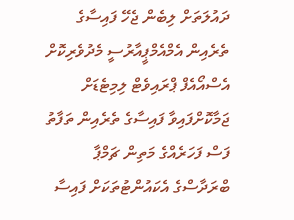ދައުލަތަށް ލިބެން ޖެހޭ ފައިސާގެ ތެރެއިން އެމްއެމްޕީއާރުސީ މެދުވެރިކޮށް އެސްއޯއެފް ޕްރައިވެޓް ލިމިޓެޑަށް ޖަމާކޮށްފައިވާ ފައިސާގެ ތެރެއިން ތަފާތު ފަސް ފަހަރެއްގެ މަތިން ޗަމްޕާ ބްރަދާސްގެ އެކައުންޓުތަކަށް ފައިސާ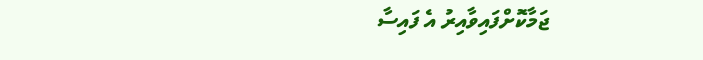ޖަމާކޮށްފައިވާއިރު އެ ފައިސާ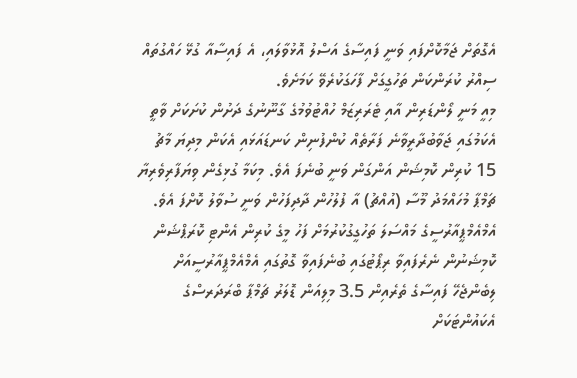އެގޮތަށް ޖަމާކޮށްފައި ވަނީ ފައިސާގެ އަސްލު އޮޅުވާލައި، އެ ފައިސާއާ ގުޅޭ ހައްގުތައް ސިއްރު ކުރަންކަން ތަހުގީގަށް ފާހަގަކުރެވޭ ކަމަށެވެ.
މިއީ މަނީ ލޯންޑަރިން އާއި ޓެރަރިޒަމް ހުއްޓުވުމުގެ ގާނޫނުގެ ދަށުން ކުށަކަށް ވާތީ އެކަމުގައި ޖަވާބުދާރީވާނެ ފަރާތެއް ކުންފުނިން ކަނޑައަޅައި އެކަން މިދިޔަ މާޗު 15 ކުރިން ކޮމިޝަން އަންގަން ވަނީ ބުނެފަ އެވެ. މިކަމާ ގުޅިގެން ވިޔަފާރިވެރިޔާ ޗަމްޕާ މުހައްމަދު މޫސާ (އުއްޗު) އާ ފުލުހުން ދާދިފަހުން ވަނީ ސުވާލު ކޮށްފަ އެވެ.
އެމްއެމްޕީއާރުސީގެ މައްސަލަ ތަހުގީގުކުރުމަށް ފަހު މީގެ ކުރިން އެންޓި ކޮރަޕްޝަން ކޮމިޝަނުން ނެރެފައިވާ ރިޕޯޓުގައި ބުނެފައިވާ ގޮތުގައި އެމްއެމްޕީއާރުސީއަށް ލިބެންޖެހޭ ފައިސާގެ ތެރެއިން 3.5 މިލިއަން ޑޮލަރު ޗަމްޕާ ބްރަދަރސްގެ އެކައުންޓަކަށް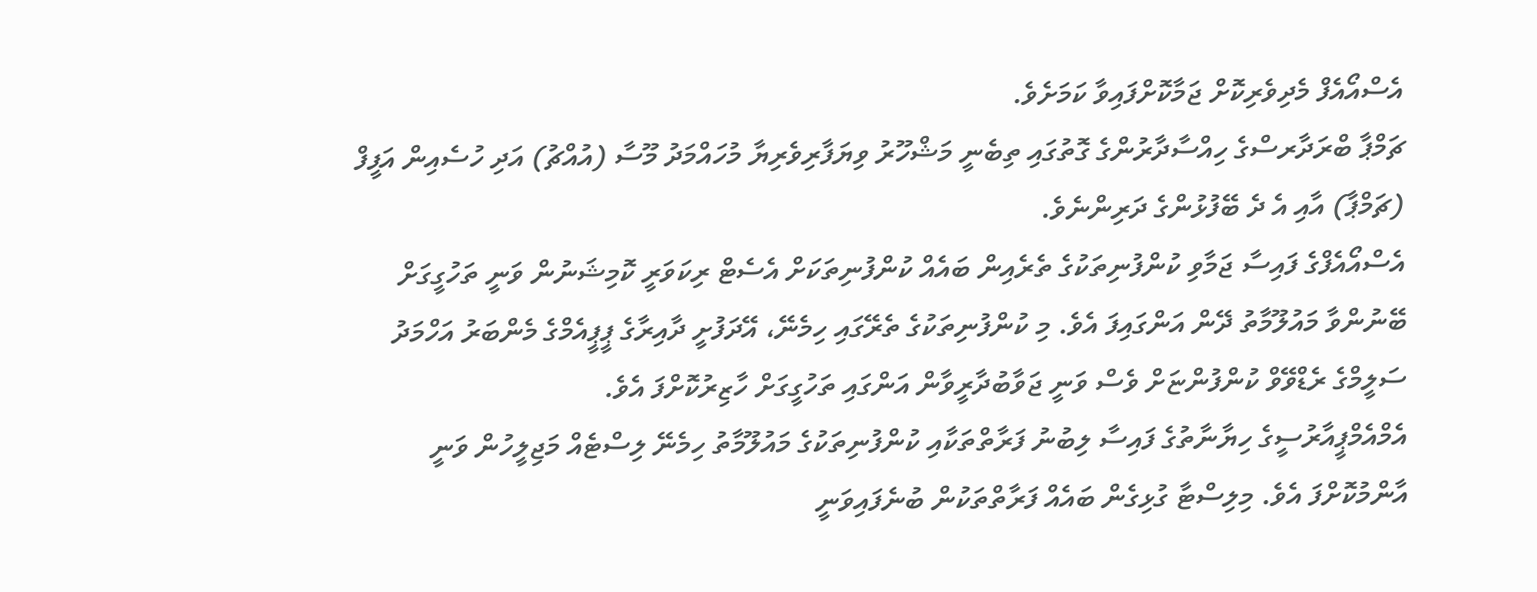އެސްއޯއެފް މެދިވެރިކޮށް ޖަމާކޮށްފައިވާ ކަމަށެވެ.
ޗަމްޕާ ބްރަދާރސްގެ ހިއްސާދާރުންގެ ގޮތުގައި ތިބެނީ މަޝްހޫރު ވިޔަފާރިވެރިޔާ މުހައްމަދު މޫސާ (އުއްޗު) އަދި ހުސެއިން އަފީފް (ޗަމްޕާ) އާއި އެ ދެ ބޭފުޅުންގެ ދަރިންނެވެ.
އެސްއޯއެފްގެ ފައިސާ ޖަމާވި ކުންފުނިތަކުގެ ތެރެއިން ބައެއް ކުންފުނިތަކަށް އެސެޓް ރިކަވަރީ ކޮމިޝަނުން ވަނީ ތަހުގީގަށް ބޭނުންވާ މައުލޫމާތު ދޭން އަންގައިފަ އެވެ. މި ކުންފުނިތަކުގެ ތެރޭގައި ހިމެނޭ، އޭދަފުށީ ދާއިރާގެ ޕީޕީއެމްގެ މެންބަރު އަހްމަދު ސަލީމްގެ ރެޑްވޭވް ކުންފުންޏަށް ވެސް ވަނީ ޖަވާބުދާރީވާން އަންގައި ތަހުގީގަށް ހާޒިރުކޮށްފަ އެވެ.
އެމްއެމްޕީއާރުސީގެ ހިޔާނާތުގެ ފައިސާ ލިބުނު ފަރާތްތަކާއި ކުންފުނިތަކުގެ މައުލޫމާތު ހިމެނޭ ލިސްޓެއް މަޖިލީހުން ވަނީ އާންމުކޮށްފަ އެވެ. މިލިސްޓާ ގުޅިގެން ބައެއް ފަރާތްތަކުން ބުނެފައިވަނީ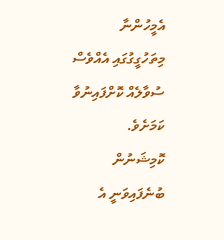އެމީހުންނާ މިތަހުގީގުގައި އެއްވެސް ސުވާލެއް ކޮށްފައިނުވާ ކަމަށެވެ.
ކޮމިޝަނުން ބުނެފައިވަނީ އެ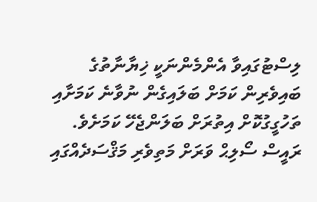ލިސްޓުގައިވާ އެންމެންނަކީ ޚިޔާނާތުގެ ބައިވެރިން ކަމަށް ބަލައިގެން ނުވާނެ ކަމަށާއި ތަހުގީގުކޮށް އިތުރަށް ބަލަންޖެހޭ ކަމަށެވެ.
ރައީސް ސޯލިޙް ވަރަށް މަތިވެރި މަޤްސަދެއްގައި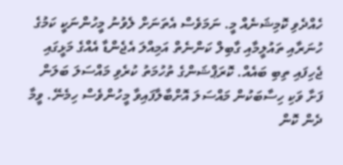ހެއްދެވި ކޮމިޝަނެއް މީ. ނަމަވެސް އެތަނަށް ލެވުނު މީހުންނަކީ ކަމުގެ ހުނަރާއި ތައުލީމާއި ގާބިލް ކަންނެތް އަމިއްލަ އެޖެންޑާ އެއްގެ މަޅީގައި ޖެހިފައި ތިބި ބައެއް. ކޮރަޕްޝަންގެ ތުހުމަތު ކުރެވި މައްސަލަ ބަލަން ފަށާ ވަކި ހިސާބަކުން މައްސަލަ އޮށްބާލާފައިވާ މީހުންވެސް ހިމެނޭ. ވީމާ ދެން ކޮން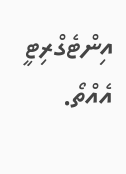އިންޓެގްރިޓީ އެއްތޯ.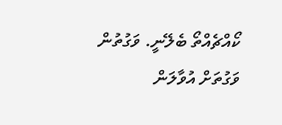ކޯއްޗެއްތޯ ބެލޭނީ. ވަގުތުން ވަގުތަށް އުވާލަން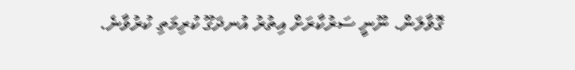ގޮވާލަން. ނޫނީ ސަރުކާރަށް އިތުރު އުނދަގޫ ކުރިމަތި ކުރުވާނެ.